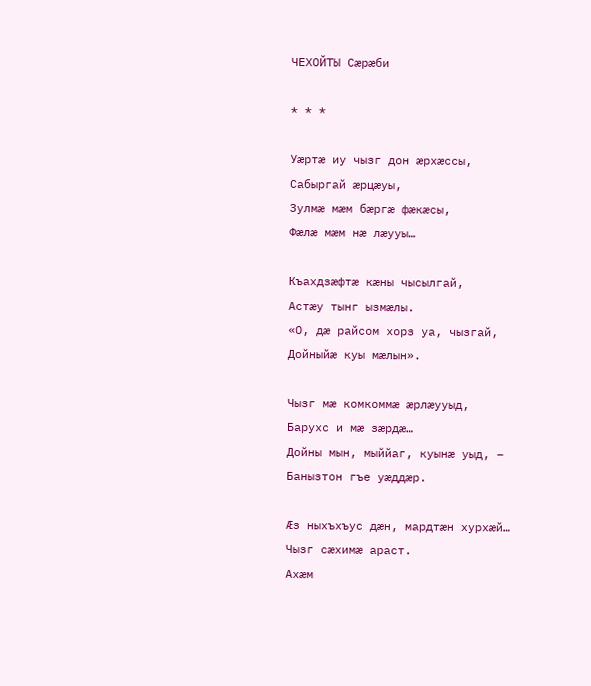ЧЕХОЙТЫ Сæрæби

* * *

Уӕртӕ иу чызг дон ӕрхӕссы,
Сабыргай ӕрцӕуы,
Зулмӕ мӕм бӕргӕ фӕкӕсы,
Фæлӕ мӕм нӕ лӕууы…

Къахдзӕфтӕ кӕны чысылгай,
Астӕу тынг ызмӕлы.
«О, дӕ райсом хорз уа, чызгай,
Дойныйӕ куы мӕлын».

Чызг мӕ комкоммӕ ӕрлӕууыд,
Барухс и мӕ зӕрдӕ…
Дойны мын, мыййаг, куынӕ уыд, –
Банызтон гъе уӕддӕр.

Ӕз ныхъхъус дӕн, мардтӕн хурхӕй…
Чызг сӕхимӕ араст.
Ахæм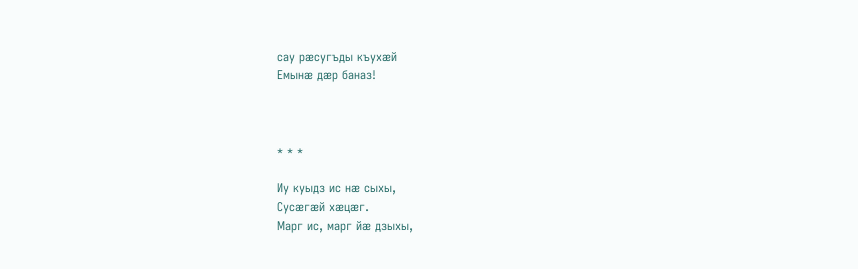сау рӕсугъды къухӕй
Емынӕ дӕр баназ!



* * *

Иу куыдз ис нӕ сыхы,
Сусӕгӕй хӕцӕг.
Марг ис, марг йӕ дзыхы,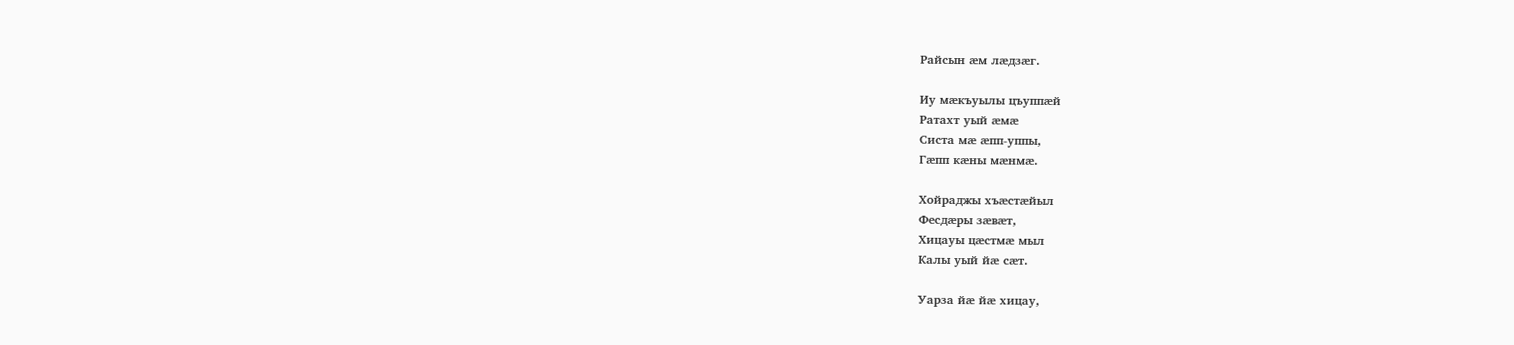Райсын ӕм лӕдзӕг.

Иу мӕкъуылы цъуппӕй
Ратахт уый ӕмӕ
Систа мӕ ӕпп-уппы,
Гӕпп кӕны мӕнмӕ.

Хойраджы хъӕстӕйыл
Фесдӕры зӕвӕт,
Хицауы цӕстмӕ мыл
Калы уый йӕ сӕт.

Уарза йӕ йӕ хицау,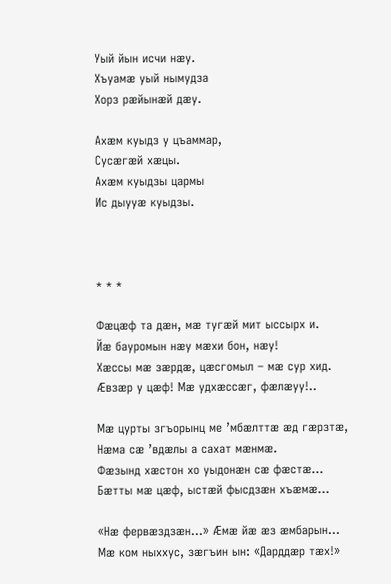Уый йын исчи нӕу.
Хъуамӕ уый нымудза
Хорз рӕйынӕй дӕу.

Ахӕм куыдз у цъаммар,
Сусӕгӕй хӕцы.
Ахӕм куыдзы цармы
Ис дыууӕ куыдзы.



* * *

Фӕцӕф та дӕн, мӕ тугӕй мит ыссырх и.
Йӕ бауромын нӕу мӕхи бон, нӕу!
Хӕссы мӕ зӕрдӕ, цӕсгомыл – мӕ сур хид.
Ӕвзӕр у цӕф! Мӕ удхӕссӕг, фӕлӕуу!..

Мӕ цурты згъорынц ме ’мбӕлттӕ ӕд гӕрзтӕ,
Нӕма сӕ ’вдӕлы а сахат мӕнмӕ.
Фӕзынд хӕстон хо уыдонӕн сӕ фӕстӕ…
Бӕтты мӕ цӕф, ыстӕй фысдзӕн хъӕмӕ…

«Нӕ фервӕздзӕн…» Ӕмӕ йӕ ӕз ӕмбарын…
Мӕ ком ныххус, зӕгъин ын: «Дарддӕр тӕх!»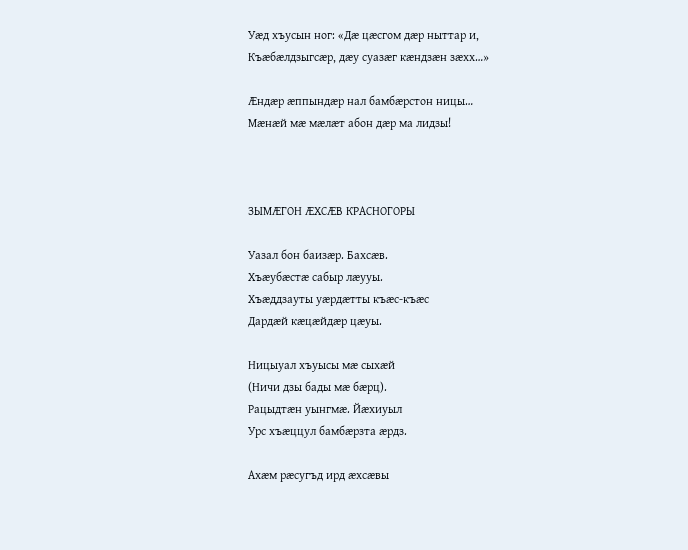Уӕд хъусын ног: «Дӕ цӕсгом дӕр ныттар и,
Къӕбæлдзыгсӕр, дӕу суазӕг кӕндзӕн зӕхх…»

Ӕндӕр ӕппындӕр нал бамбӕрстон ницы…
Мӕнӕй мӕ мӕлӕт абон дӕр ма лидзы!



ЗЫМÆГОН ÆХСÆВ КРАСНОГОРЫ

Уазал бон баизӕр. Бахсӕв.
Хъӕубӕстӕ сабыр лӕууы.
Хъӕддзауты уӕрдӕтты къӕс-къӕс
Дардӕй кӕцӕйдӕр цӕуы.

Ницыуал хъуысы мӕ сыхӕй
(Ничи дзы бады мӕ бӕрц).
Рацыдтӕн уынгмӕ. Йӕхиуыл
Урс хъӕццул бамбӕрзта ӕрдз.

Ахӕм рӕсугъд ирд ӕхсӕвы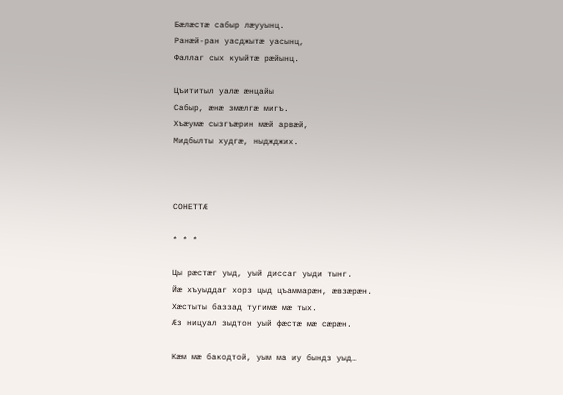Бӕлӕстӕ сабыр лӕууынц.
Ранӕй-ран уасджытӕ уасынц,
Фаллаг сых куыйтӕ рӕйынц.

Цъититыл уалӕ ӕнцайы
Сабыр, ӕнӕ змӕлгӕ мигъ.
Хъӕумӕ сызгъӕрин мӕй арвӕй,
Мидбылты худгӕ, ныджджих.



СОНЕТТÆ

* * *

Цы рӕстӕг уыд, уый диссаг уыди тынг.
Йӕ хъуыддаг хорз цыд цъаммарӕн, ӕвзӕрӕн.
Хӕстыты баззад тугимӕ мӕ тых.
Ӕз ницуал зыдтон уый фӕстӕ мӕ сӕрӕн.

Кӕм мӕ бакодтой, уым ма иу бындз уыд…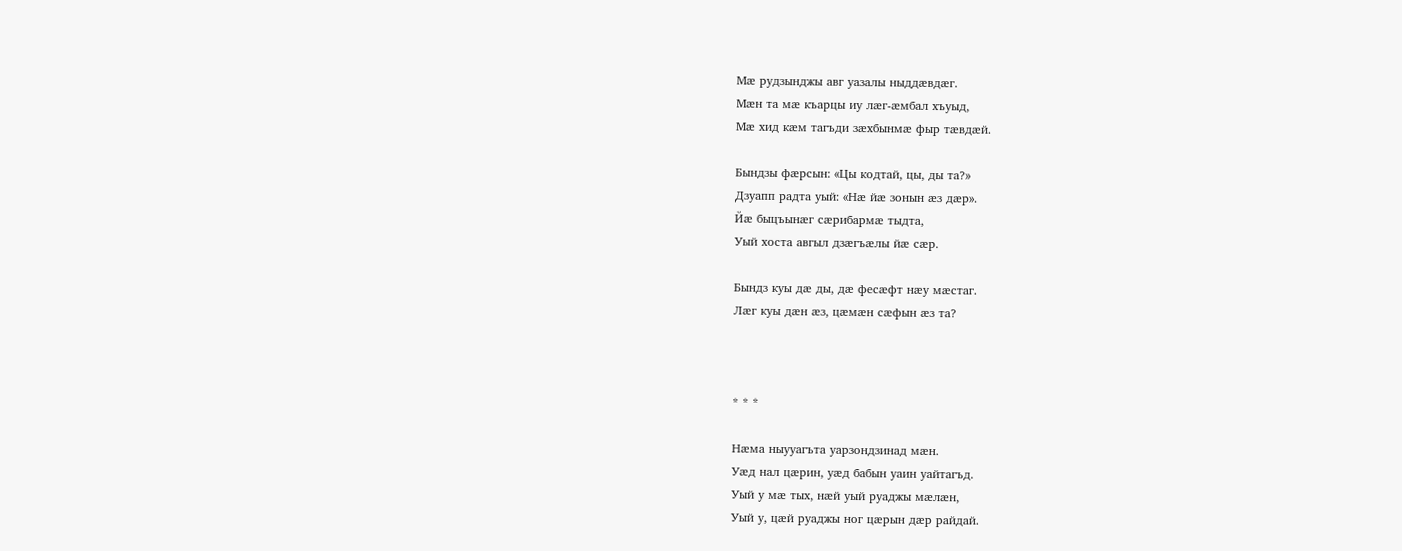Мӕ рудзынджы авг уазалы ныддӕвдӕг.
Мæн та мӕ къарцы иу лӕг-ӕмбал хъуыд,
Мӕ хид кӕм тагъди зӕхбынмӕ фыр тӕвдӕй.

Бындзы фæрсын: «Цы кодтай, цы, ды та?»
Дзуапп радта уый: «Нӕ йӕ зонын ӕз дӕр».
Йӕ быцъынӕг сӕрибармӕ тыдта,
Уый хоста авгыл дзӕгъӕлы йӕ сӕр.

Бындз куы дӕ ды, дӕ фесæфт нӕу мӕстаг.
Лӕг куы дӕн ӕз, цӕмӕн сӕфын ӕз та?



* * *

Нӕма ныууагъта уарзондзинад мæн.
Уӕд нал цӕрин, уӕд бабын уаин уайтагъд.
Уый у мӕ тых, нӕй уый руаджы мӕлӕн,
Уый у, цӕй руаджы ног цӕрын дӕр райдай.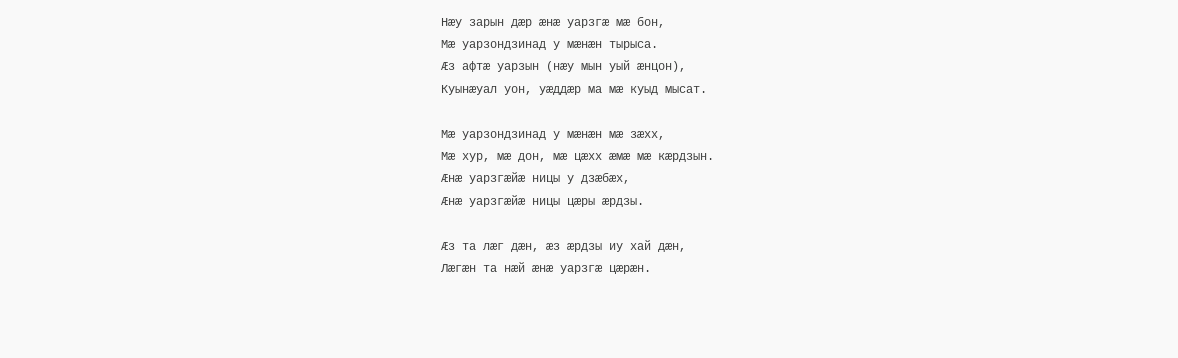Нӕу зарын дӕр ӕнӕ уарзгӕ мӕ бон,
Мӕ уарзондзинад у мӕнӕн тырыса.
Ӕз афтӕ уарзын (нӕу мын уый ӕнцон),
Куынӕуал уон, уӕддӕр ма мӕ куыд мысат.

Мӕ уарзондзинад у мӕнӕн мӕ зӕхх,
Мӕ хур, мӕ дон, мӕ цӕхх ӕмӕ мӕ кӕрдзын.
Ӕнӕ уарзгӕйӕ ницы у дзӕбӕх,
Ӕнӕ уарзгӕйӕ ницы цӕры ӕрдзы.

Ӕз та лӕг дӕн, ӕз ӕрдзы иу хай дӕн,
Лӕгӕн та нӕй ӕнӕ уарзгӕ цӕрӕн.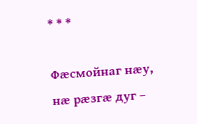* * *

Фæсмойнаг нæу, нӕ рӕзгӕ дуг –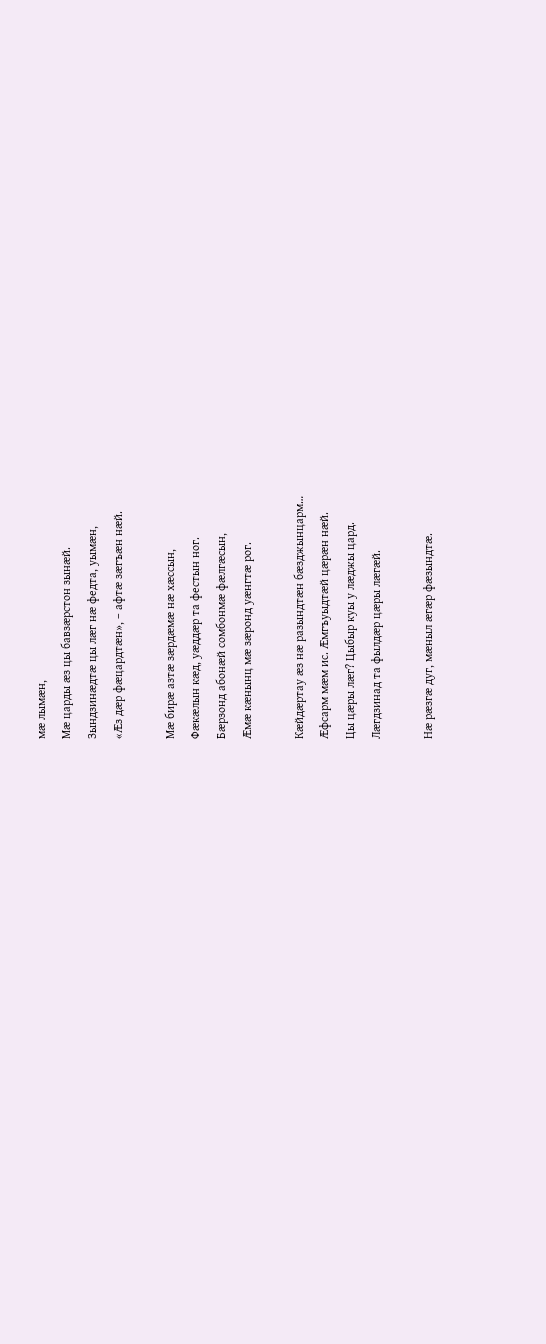мӕ лымӕн,
Мӕ царды ӕз цы бавзӕрстон зынӕй.
Зындзинӕдтӕ цы лӕг нӕ федта, уымӕн,
«Ӕз дӕр фӕцардтӕн», – афтӕ зӕгъӕн нӕй.

Мӕ бирӕ азтӕ зӕрдӕмæ нæ хӕссын,
Фӕкæлын кæд, уӕддӕр та фестын ног.
Бӕрзонд абонæй сомбонмӕ фӕлгӕсын,
Ӕмӕ кӕнынц мæ зæронд уӕнгтӕ рог.

Кæйдæртау ӕз нæ разындтӕн бӕзджынцарм…
Ӕфсарм мӕм ис. Ӕмгъуыдтӕй цӕрӕн нӕй.
Цы цӕры лӕг? Цыбыр куы у лӕджы цард.
Лӕгдзинад та фылдӕр цӕры лæгӕй.

Нӕ рӕзгӕ дуг, мӕныл ӕгӕр фӕзындтӕ.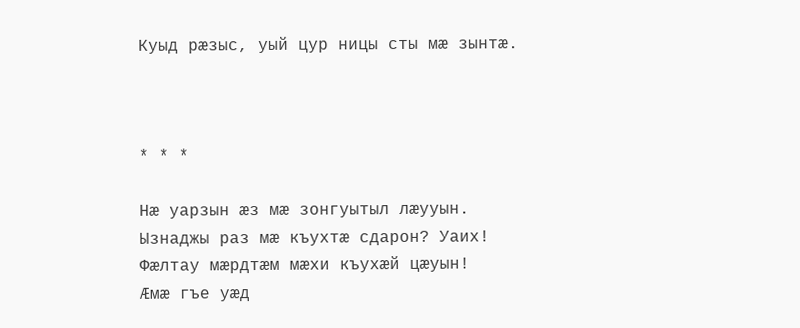Куыд рæзыс, уый цур ницы сты мæ зынтӕ.



* * *

Нӕ уарзын ӕз мӕ зонгуытыл лӕууын.
Ызнаджы раз мӕ къухтӕ сдарон? Уаих!
Фӕлтау мӕрдтӕм мӕхи къухӕй цӕуын!
Ӕмӕ гъе уӕд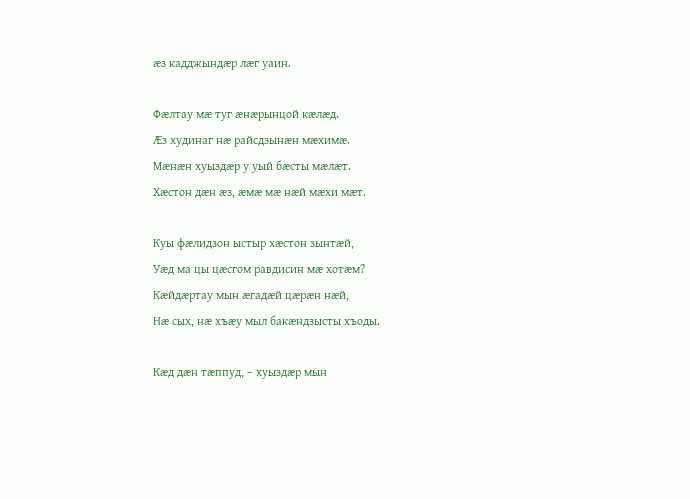ӕз кадджындӕр лӕг уаин.

Фӕлтау мӕ туг ӕнӕрынцой кӕлӕд.
Ӕз худинаг нӕ райсдзынӕн мӕхимӕ.
Мӕнӕн хуыздӕр у уый бӕсты мӕлӕт.
Хӕстон дӕн ӕз, ӕмӕ мӕ нӕй мӕхи мӕт.

Куы фӕлидзон ыстыр хӕстон зынтӕй,
Уӕд ма цы цӕсгом равдисин мӕ хотӕм?
Кӕйдӕртау мын ӕгадӕй цӕрӕн нӕй,
Нӕ сых, нӕ хъæу мыл бакӕндзысты хъоды.

Кӕд дæн тӕппуд, – хуыздӕр мын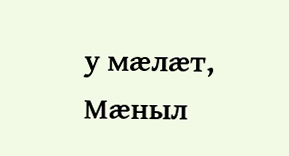у мӕлӕт,
Мӕныл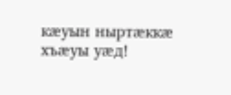кӕуын ныртӕккӕ хъӕуы уӕд!